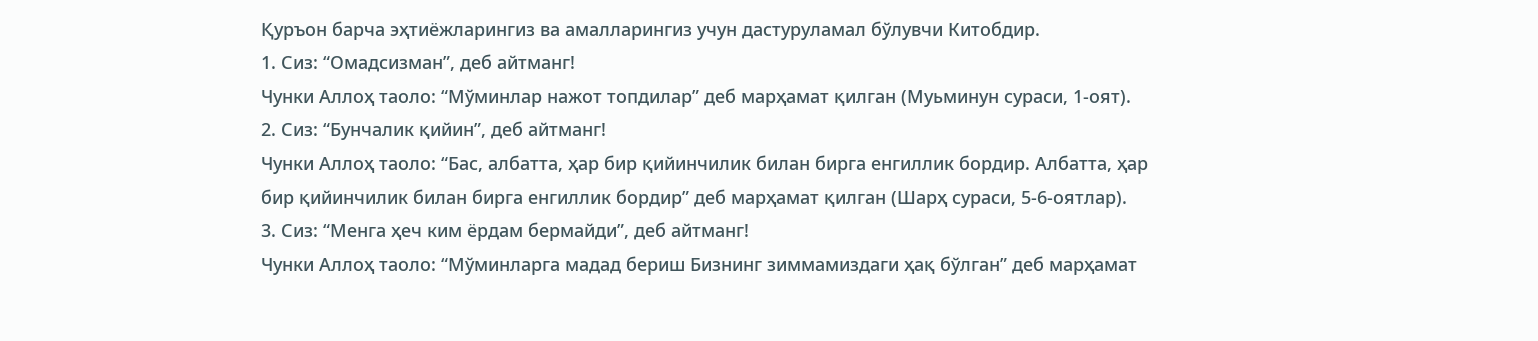Қуръон барча эҳтиёжларингиз ва амалларингиз учун дастуруламал бўлувчи Китобдир.
1. Сиз: “Омадсизман”, деб айтманг!
Чунки Аллоҳ таоло: “Мўминлар нажот топдилар” деб марҳамат қилган (Муьминун сураси, 1-оят).
2. Сиз: “Бунчалик қийин”, деб айтманг!
Чунки Аллоҳ таоло: “Бас, албатта, ҳар бир қийинчилик билан бирга енгиллик бордир. Албатта, ҳар бир қийинчилик билан бирга енгиллик бордир” деб марҳамат қилган (Шарҳ сураси, 5-6-оятлар).
3. Сиз: “Менга ҳеч ким ёрдам бермайди”, деб айтманг!
Чунки Аллоҳ таоло: “Мўминларга мадад бериш Бизнинг зиммамиздаги ҳақ бўлган” деб марҳамат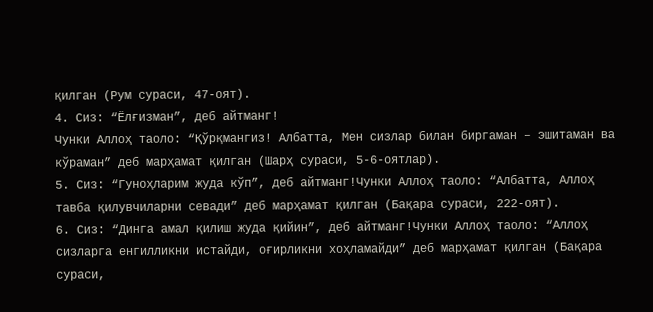қилган (Рум сураси, 47-оят).
4. Сиз: “Ёлғизман”, деб айтманг!
Чунки Аллоҳ таоло: “Қўрқмангиз! Албатта, Мен сизлар билан биргаман – эшитаман ва кўраман” деб марҳамат қилган (Шарҳ сураси, 5-6-оятлар).
5. Сиз: “Гуноҳларим жуда кўп”, деб айтманг!Чунки Аллоҳ таоло: “Албатта, Аллоҳ тавба қилувчиларни севади” деб марҳамат қилган (Бақара сураси, 222-оят).
6. Сиз: “Динга амал қилиш жуда қийин”, деб айтманг!Чунки Аллоҳ таоло: “Аллоҳ сизларга енгилликни истайди, оғирликни хоҳламайди” деб марҳамат қилган (Бақара сураси,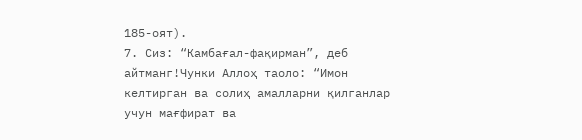185-оят).
7. Сиз: “Камбағал-фақирман”, деб айтманг!Чунки Аллоҳ таоло: “Имон келтирган ва солиҳ амалларни қилганлар учун мағфират ва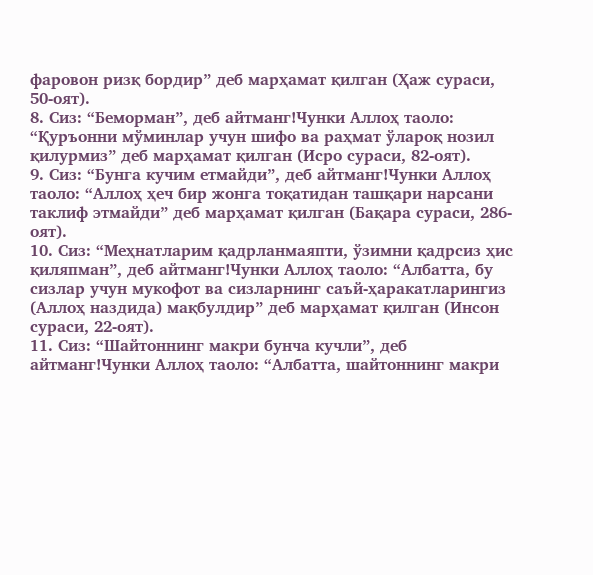фаровон ризқ бордир” деб марҳамат қилган (Ҳаж сураси, 50-оят).
8. Сиз: “Беморман”, деб айтманг!Чунки Аллоҳ таоло: “Қуръонни мўминлар учун шифо ва раҳмат ўлароқ нозил қилурмиз” деб марҳамат қилган (Исро сураси, 82-оят).
9. Сиз: “Бунга кучим етмайди”, деб айтманг!Чунки Аллоҳ таоло: “Аллоҳ ҳеч бир жонга тоқатидан ташқари нарсани таклиф этмайди” деб марҳамат қилган (Бақара сураси, 286-оят).
10. Сиз: “Меҳнатларим қадрланмаяпти, ўзимни қадрсиз ҳис қиляпман”, деб айтманг!Чунки Аллоҳ таоло: “Албатта, бу сизлар учун мукофот ва сизларнинг саъй-ҳаракатларингиз (Аллоҳ наздида) мақбулдир” деб марҳамат қилган (Инсон сураси, 22-оят).
11. Сиз: “Шайтоннинг макри бунча кучли”, деб айтманг!Чунки Аллоҳ таоло: “Албатта, шайтоннинг макри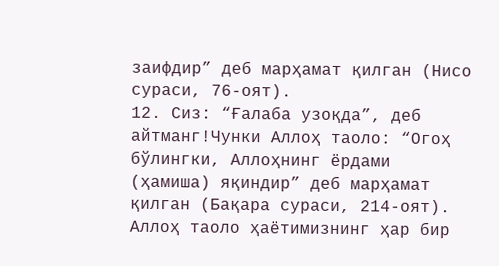заифдир” деб марҳамат қилган (Нисо сураси, 76-оят).
12. Сиз: “Ғалаба узоқда”, деб айтманг!Чунки Аллоҳ таоло: “Огоҳ бўлингки, Аллоҳнинг ёрдами (ҳамиша) яқиндир” деб марҳамат қилган (Бақара сураси, 214-оят).
Аллоҳ таоло ҳаётимизнинг ҳар бир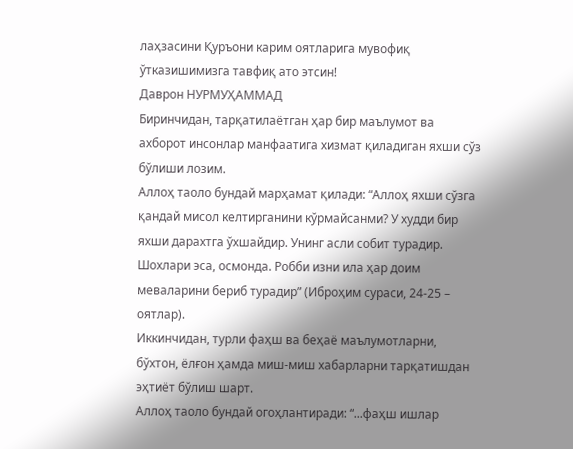лаҳзасини Қуръони карим оятларига мувофиқ ўтказишимизга тавфиқ ато этсин!
Даврон НУРМУҲАММАД
Биринчидан, тарқатилаётган ҳар бир маълумот ва ахборот инсонлар манфаатига хизмат қиладиган яхши сўз бўлиши лозим.
Аллоҳ таоло бундай марҳамат қилади: “Аллоҳ яхши сўзга қандай мисол келтирганини кўрмайсанми? У худди бир яхши дарахтга ўхшайдир. Унинг асли собит турадир. Шохлари эса, осмонда. Робби изни ила ҳар доим меваларини бериб турадир” (Иброҳим сураси, 24-25 – оятлар).
Иккинчидан, турли фаҳш ва беҳаё маълумотларни, бўхтон, ёлғон ҳамда миш-миш хабарларни тарқатишдан эҳтиёт бўлиш шарт.
Аллоҳ таоло бундай огоҳлантиради: “...фаҳш ишлар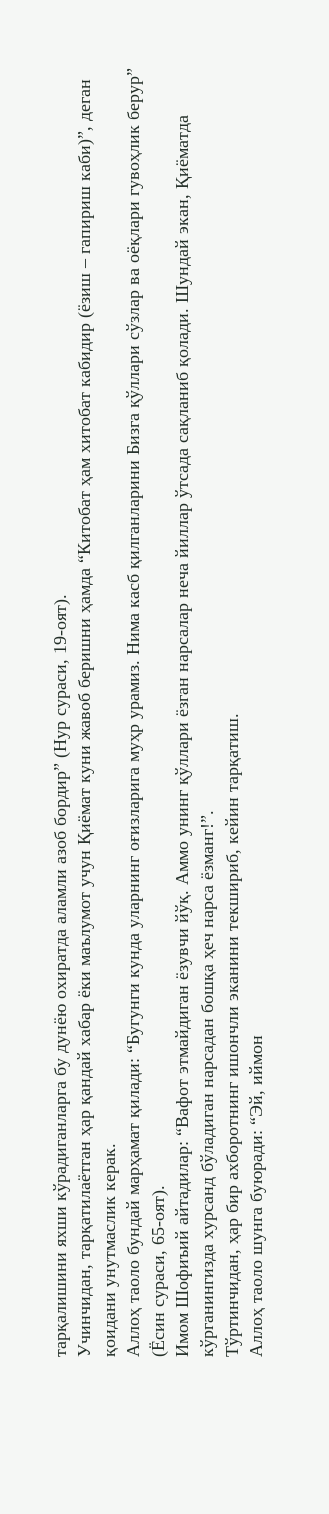тарқалишини яхши кўрадиганларга бу дунёю охиратда аламли азоб бордир” (Нур сураси, 19-оят).
Учинчидан, тарқатилаётган ҳар қандай хабар ёки маълумот учун Қиёмат куни жавоб беришни ҳамда “Китобат ҳам хитобат кабидир (ёзиш – гапириш каби)”, деган қоидани унутмаслик керак.
Аллоҳ таоло бундай марҳамат қилади: “Бугунги кунда уларнинг оғизларига муҳр урамиз. Нима касб қилганларини Бизга қўллари сўзлар ва оёқлари гувоҳлик берур” (Ёсин сураси, 65-оят).
Имом Шофиъий айтадилар: “Вафот этмайдиган ёзувчи йўқ. Аммо унинг қўллари ёзган нарсалар неча йиллар ўтсада сақланиб қолади. Шундай экан, Қиёматда кўрганингизда хурсанд бўладиган нарсадан бошқа ҳеч нарса ёзманг!”.
Тўртинчидан, ҳар бир ахборотнинг ишончли эканини текшириб, кейин тарқатиш.
Аллоҳ таоло шунга буюради: “Эй, иймон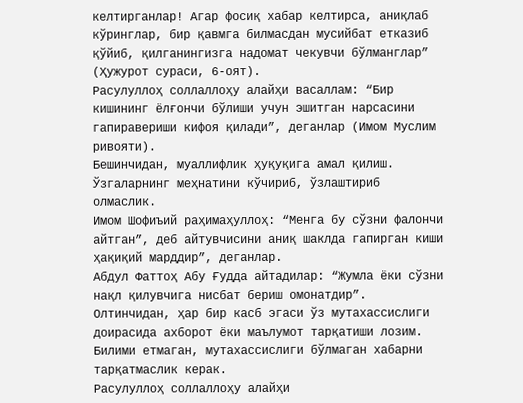келтирганлар! Агар фосиқ хабар келтирса, аниқлаб кўринглар, бир қавмга билмасдан мусийбат етказиб қўйиб, қилганингизга надомат чекувчи бўлманглар” (Ҳужурот сураси, 6-оят).
Расулуллоҳ соллаллоҳу алайҳи васаллам: “Бир кишининг ёлғончи бўлиши учун эшитган нарсасини гапиравериши кифоя қилади”, деганлар (Имом Муслим ривояти).
Бешинчидан, муаллифлик ҳуқуқига амал қилиш. Ўзгаларнинг меҳнатини кўчириб, ўзлаштириб олмаслик.
Имом Шофиъий раҳимаҳуллоҳ: “Менга бу сўзни фалончи айтган”, деб айтувчисини аниқ шаклда гапирган киши ҳақиқий марддир”, деганлар.
Абдул Фаттоҳ Абу Ғудда айтадилар: “Жумла ёки сўзни нақл қилувчига нисбат бериш омонатдир”.
Олтинчидан, ҳар бир касб эгаси ўз мутахассислиги доирасида ахборот ёки маълумот тарқатиши лозим. Билими етмаган, мутахассислиги бўлмаган хабарни тарқатмаслик керак.
Расулуллоҳ соллаллоҳу алайҳи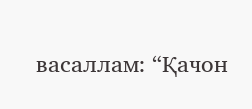васаллам: “Қачон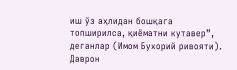иш ўз аҳлидан бошқага топширилса, қиёматни кутавер”, деганлар (Имом Бухорий ривояти).
Даврон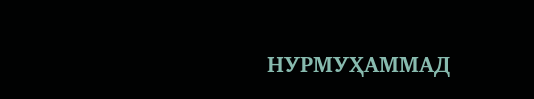НУРМУҲАММАД